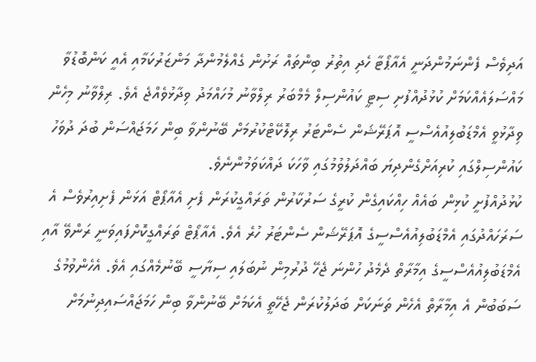އަދިވެސް ފެންނަމުންދަނީ އެއާޕޯޓާ ހެދި އިތުރު ބިންތައް ރަށުން ގެއްލެމުންދާ މަންޒަރުކަމާއި އެއީ ކަންބޮޑުވާ މައްސަލައެއްކަމަށް ކުޅުދުއްފުށި ސިޓީ ކައުންސިލް މެމްބަރު ރިލްވާނު މުހައްމަދު ވިދާޅުވެއްޖެ އެވެ. ރިލްވާނު މިހެން ވިދާޅުވީ އެމްޑަބުލިއުއެސްސީ އޮޕަރޭޝަން ސެންޓަރު ރިލޮކޭޓްކުރުމަށް ބޭނުންވާ ބިން ހަމަޖައްސަން ބުދަ ދުވަހު ކައުންސިލްގައި ކުރިއަށްގެންދިޔަ ބައްދަލުވުމުގައި ވާހަކަ ދައްކަވަމުންނެވެ.
ކުޅުދުއްފުށީ ކުޅިން ބައެއް ހިއްކައިގެން ކުރީގެ ސަރުކާރުން ތަރައްގީކުރަން ފެށި އެއާޕޯޓް އަޅަން ފެށިއިރުވެސް އެ ސަރަހައްދުގައި އެމްޑަބުލިއުއެސްސީގެ އޮޕަރޭޝަން ސެންޓަރު ހުރެ އެވެ. އެއާޕޯޓް ތަރައްގީކޮށްފައިވަނީ ރަންވޭ އާއި އެމްޑަބުލިއުއެސްސީގެ އިމާރާތް ދެމެދު ހުންނަ ޖެހޭ ދުރުމިން ނުބަލައި ސިޔާސީ ބޭނުމެއްގައި އެވެ. އެހެންވުމުގެ ސަބަބުން އެ އިމާރާތް އެހެން ތަނަކަށް ބަދަލުކުރަން ޖެހޭތީ އެކަމަށް ބޭނުންވާ ބިން ހަމަޖައްސައިދިނުމަށް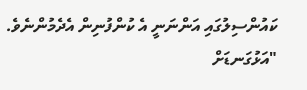ކައުންސިލުގައި އަންނަނީ އެ ކުންފުނިން އެދެމުންނެވެ.
"އަޅުގަނޑަށް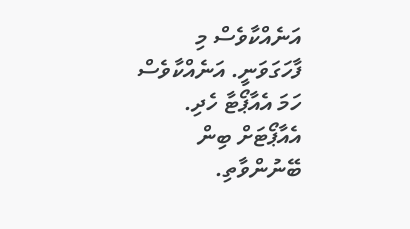އަނެއްކާވެސް މި ފާހަގަވަނީ. އަނެއްކާވެސް ހަމަ އެއާޕޯޓާ ހެދި. އެއާޕޯޓަށް ބިން ބޭނުންވާތި.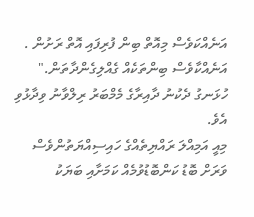އަނެއްކަވެސް މިއޮތް ބިން ފުރިފައި އޮތް ރަށުން . އަނެއްކާވެސް ބިންތަކެއް ގެއްލިގެންދާތަން." ހުޅަނގު ދެކުނު ދާއިރާގެ މެމްބަރު ރިލްވާނު ވިދާޅުވި އެވެ.
މިއީ އަމިއްލަ ރައްޔިތެއްގެ ހައިސިއްޔަތުންވެސް ވަރަށް ބޮޑު ކަންބޮޑުވުމެއް ކަމަށާއި ބަޔަކު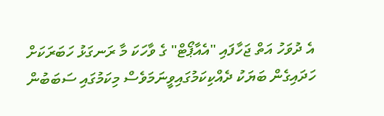އެ ދުވަހު އަތް ޖަހާފައި "އެއާޕޯޓް" ގެ ވާހަކަ މާ ރަނގަޅު ހަބަރަކަށް ހަދައިގެން ބަޔަކު ދެއްކިކަމުގައިވީނަމަވެސް މިކަމުގައި ސަބަބުން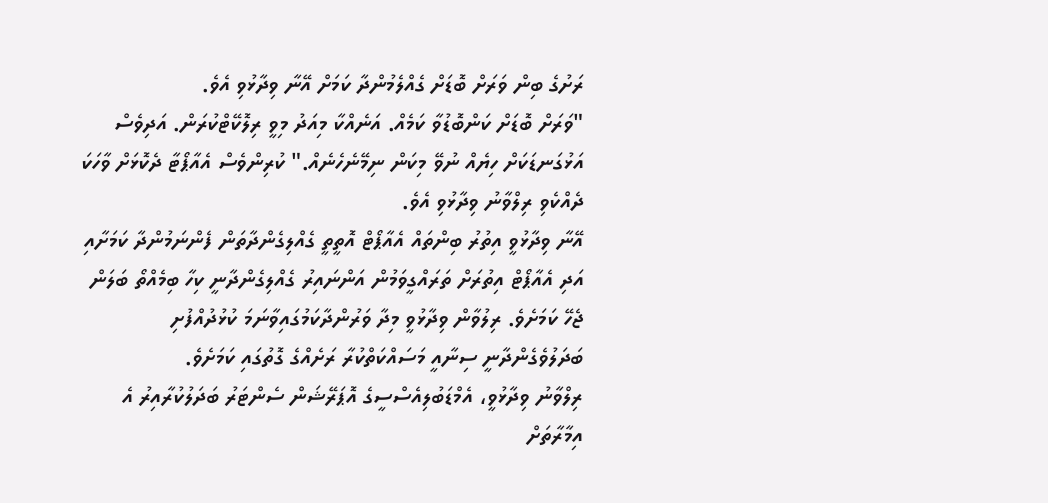ރަށުގެ ބިން ވަރަށް ބޮޑަށް ގެއްލެމުންދާ ކަމަށް އޭނާ ވިދާޅުވި އެވެ.
"ވަރަށް ބޮޑަށް ކަންބޮޑުވާ ކަމެއް. އަނެއްކާ މިއަދު މިވީ ރިލޮކޭޓްކުރަން. އަދިވެސް އަޅުގަނޑަކަށް ހިޔެއް ނުވޭ މިކަން ނިމޭނެހެނެއް." ކުރިންވެސް އެއާޕޯޓާ ދެކޮޅަށް ވާހަކަ ދެއްކެވި ރިލްވާނު ވިދާޅުވި އެވެ.
އޭނާ ވިދާޅުވީ އިތުރު ބިންތައް އެއާޕޯޓް އޮތީތީ ގެއްލިގެންދާތަން ފެންނަމުންދާ ކަމަށާއި އަދި އެއާޕޯޓް އިތުރަށް ތަރައްގީވަމުން އަންނައިރު ގެއްލިގެންދާނީ ކިހާ ބިމެއްތޯ ބަލަން ޖެހޭ ކަމަށެވެ. ރިލުވާން ވިދާޅުވީ މިދާ ވަރުންދާކަމުގައިވާނަމަ ކުޅުދުއްފުށި ބަދަލުވެގެންދާނީ ސިނާއީ މަސައްކަތްކުރާ ރަށެއްގެ ގޮތުގައި ކަމަށެވެ.
ރިލްވާނު ވިދާޅުވީ، އެމްޑަބުލިއެސްސީގެ އޮޕަރޭޝަން ސެންޓަރު ބަދަލުކުރާއިރު އެ އިމާރާތަށް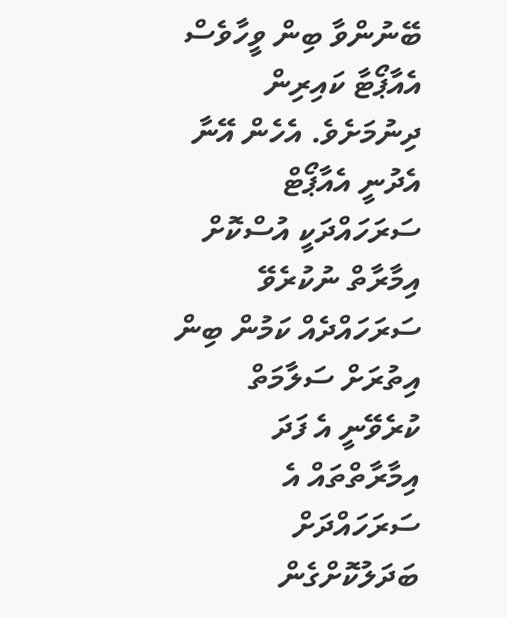ބޭނުންވާ ބިން ވީހާވެސް އެއާޕޯޓާ ކައިރިން ދިނުމަށެވެ. އެހެން އޭނާ އެދުނީ އެއާޕޯޓް ސަރަހައްދަކީ އުސްކޮށް އިމާރާތް ނުކުރެވޭ ސަރަހައްދެއް ކަމުން ބިން އިތުރަށް ސަލާމަތް ކުރެވޭނީ އެ ފަދަ އިމާރާތްތައް އެ ސަރަހައްދަށް ބަދަލުކޮށްގެން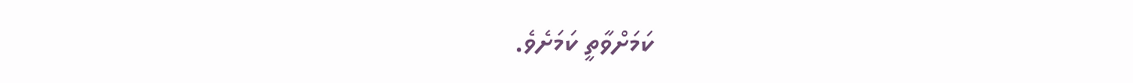ކަމަށްވާތީ ކަމަށެވެ.